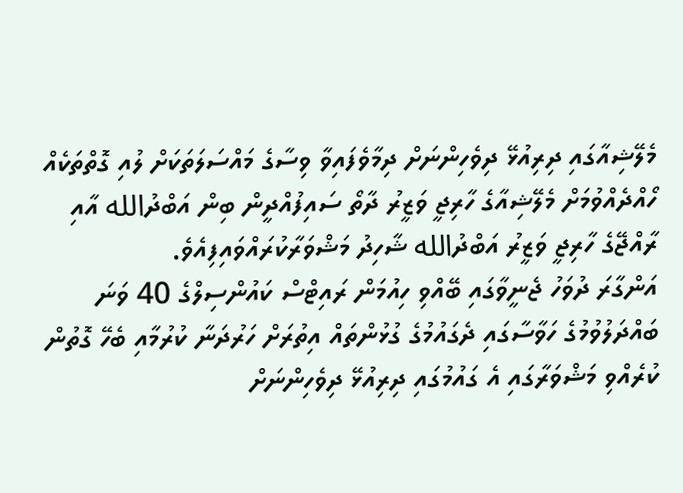މެލޭޝިއާގައި ދިރިއުޅޭ ދިވެހިންނަށް ދިމާވެފައިވާ ވިސާގެ މައްސަލަތަކަށް ލުއި ގޮތްތަކެއް ހޯއްދެއްވުމަށް މެލޭޝިއާގެ ހާރިޖީ ވަޒީރު ދާތޯ ސައިފުއްދީން ބިން އަބްދުالله އާއި ރާއްޖޭގެ ހާރިޖީ ވަޒީރު އަބްދުالله ޝާހިދު މަޝްވަރާކުރައްވައިފިއެވެ.
އަންގާރަ ދުވަހު ޖެނީވާގައި ބޭއްވި ހިއުމަން ރައިޓްސް ކައުންސިލްގެ 40 ވަނަ ބައްދަލުވުމުގެ ހަވާސާގައި ދެގައުމުގެ ގުޅުންތައް އިތުރަށް ހަރުދަނާ ކުރުމާއި ބެހޭ ގޮތުން ކުރެއްވި މަޝްވަރާގައި އެ ގައުމުގައި ދިރިއުޅޭ ދިވެހިންނަށް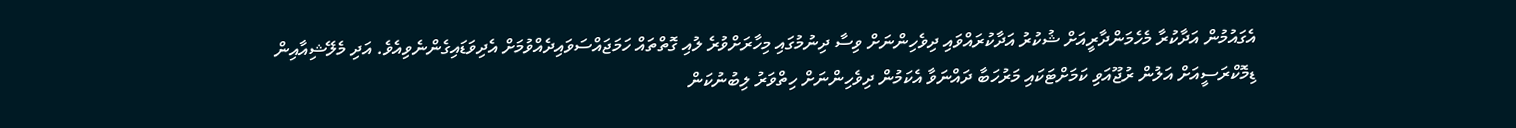އެގައުމުން އަދާކުރާ މެހެމަންދާރީއަށް ޝުކުރު އަދާކުރައްވައި ދިވެހިންނަށް ވިސާ ދިނުމުގައި މިހާރަށްވުރެ ލުއި ގޮތްތައް ހަމަޖައްސަވައިދެއްވުމަށް އެދިވަޑައިގެންނެވިއެވެ. އަދި މެލޭޝިއާއިން ޑިމޮކްރަސީއަށް އަލުން ރުޖޫއަވި ކަމަށްޓަކައި މަރުހަބާ ދައްނަވާ އެކަމުން ދިވެހިންނަށް ހިތްވަރު ލިބުނުކަން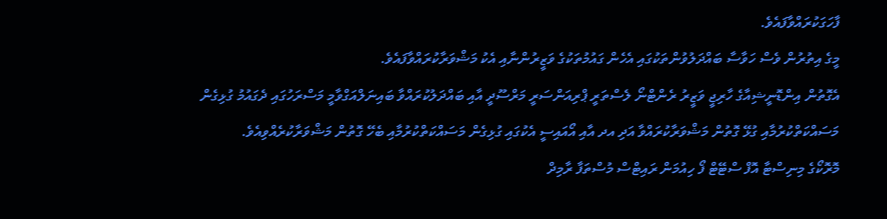ފާހަގަކުރައްވާފައެވެ.
މީގެ އިތުރުން ވެސް ހަވާސާ ބައްދަލުވުންތަކުގައި އެހެން ގައުމުތަކުގެ ވަޒީރުންނާއި އެކު މަޝްވަރާކުރައްވާފައެވެ.
އެގޮތުން އިންޑޮނީޝިއާގެ ހާރިޖީ ވަޒީރު ރެންޓްނޯ ލެސްތަރީ ޕްރިއަންސަރީ މަރްސޫދީ އާއި ބައްދަލުކުރައްވާ ބައިނަލްއަގްވާމީ މަސްރަހުގައި ދެގައުމު ގުޅިގެން މަސައްކަތްކުރުމާއި ގުޅޭ ގޮތުން މަޝްވަރާކުރައްވާ އަދި އދ އާއި އޯއައިސީ އެކުގައި ގުޅިގެން މަސައްކަތްކުރުމާއި ބެހޭ ގޮތުން މަޝްވަރާކުރެއްވިއެވެ.
މޮރޮކޯގެ މިނިސްޓާ އޮފް ސްޓޭޓް ފޯ ހިއުމަން ރައިޓްސް މުސްތަފާ ރާމިދް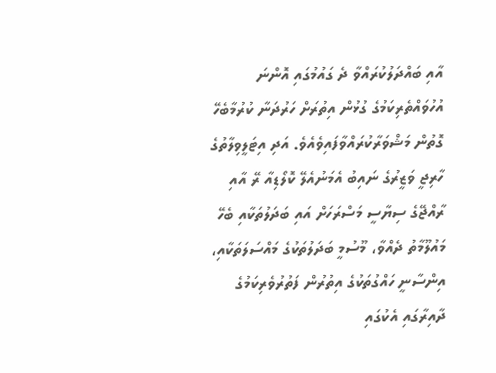އާއި ބައްދަލުކުރައްވާ ދެ ގައުމުގައި އޮންނަ އުހުވައްތެރިކަމުގެ ގުޅުން އިތުރަށް ހަރުދަނާ ކުރުމާބެހޭ ގޮތުން މަޝްވަރާކުރައްވާފައިވެއެވެ. އަދި އިޓަލީވިލާތުގެ ހާރިޖީ ވަޒީރުގެ ނައިބު އެމަނުއެލޭ ކޮލޯޑިއާ ރޭ އާއި ރާއްޖޭގެ ސިޔާސީ މަސްރަހަށް އައި ބަދަލުތަކާއި ބެހޭ މައުލޫމާތު ދެއްވާ، މޫސުމީ ބަދަލުތަކުގެ މައްސަލަތަކާއި، އިންސާނީ ހައްގުތަކުގެ އިތުރުން ފަތުރުވެރިކަމުގެ ދާއިރާގައި އެކުގައި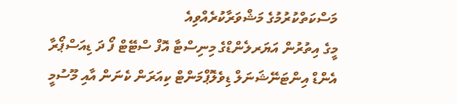މަސްކަތްކުރުމުގެ މަޝްވަރާކުރެއްވިއެ
މީގެ އިތުރުން އަޔަރލެންޑްގެ މިނިސްޓާ އޮފް ސްޓޭޓް ފޯ ދަ ޑިއަސްޕޯރާ އެންޑް އިންޓަނޭޝަނަލް ޑިވެލޮޕްމަންޓް ކިއަރަން ކެނަން އާއި މޫސުމީ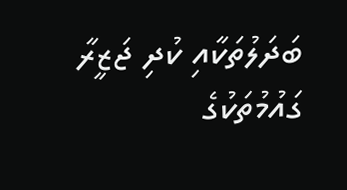ބަދަލުތަކާއި ކުދި ޖަޒީރާ ގައުމުތަކުގެ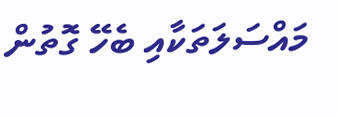މައްސަލަތަކާއި ބެހޭ ގޮތުން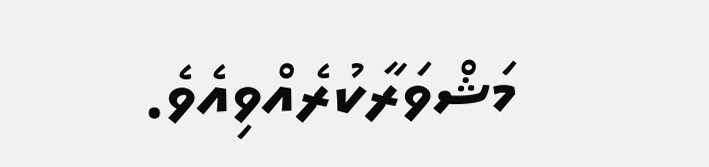މަޝްވަރާކުރެއްވިއެވެ.